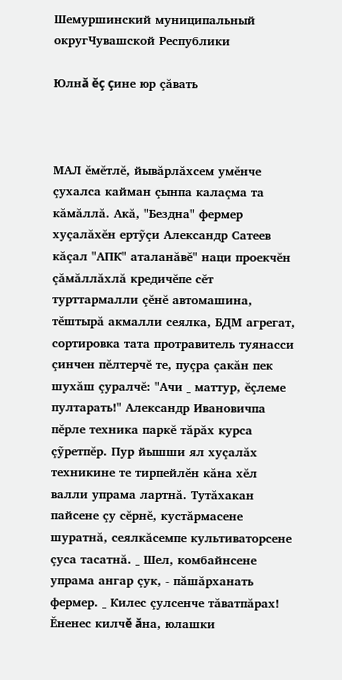Шемуршинский муниципальный округЧувашской Республики

Юлнă ĕç çине юр çăвать



МАЛ ĕмĕтлĕ, йывăрлăхсем умĕнче çухалса кайман çынпа калаçма та кăмăллă. Акă, "Бездна" фермер хуçалăхĕн ертỹçи Александр Сатеев кăçал "АПК" аталанăвĕ" наци проекчĕн çăмăллăхлă кредичĕпе сĕт турттармалли çĕнĕ автомашина, тĕштырă акмалли сеялка, БДМ агрегат, сортировка тата протравитель туянасси çинчен пĕлтерчĕ те, пуçра çакăн пек шухăш çуралчĕ: "Ачи _ маттур, ĕçлеме пултарать!" Александр Ивановичпа пĕрле техника паркĕ тăрăх курса çỹретпĕр. Пур йышши ял хуçалăх техникине те тирпейлĕн кăна хĕл валли упрама лартнă. Тутăхакан пайсене çу сĕрнĕ, кустăрмасене шуратнă, сеялкăсемпе культиваторсене çуса тасатнă. _ Шел, комбайнсене упрама ангар çук, - пăшăрханать фермер. _ Килес çулсенче тăватпăрах! Ĕненес килчĕ ăна, юлашки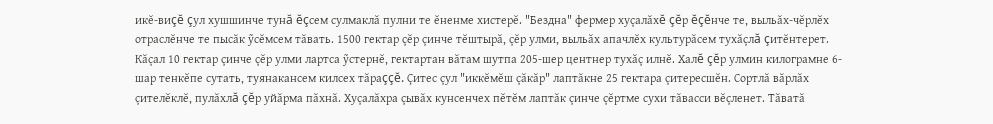икĕ-виçĕ çул хушшинче тунă ĕçсем сулмаклă пулни те ĕненме хистерĕ. "Бездна" фермер хуçалăхĕ çĕр ĕçĕнче те, выльăх-чĕрлĕх отраслĕнче те пысăк ỹсĕмсем тăвать. 1500 гектар çĕр çинче тĕштырă, çĕр улми, выльăх апачлĕх культурăсем тухăçлă çитĕнтерет. Кăçал 10 гектар çинче çĕр улми лартса ỹстернĕ, гектартан вăтам шутпа 205-шер центнер тухăç илнĕ. Халĕ çĕр улмин килограмне 6-шар тенкĕпе сутать, туянакансем килсех тăраççĕ. Çитес çул "иккĕмĕш çăкăр" лаптăкне 25 гектара çитересшĕн. Сортлă вăрлăх çителĕклĕ, пулăхлă çĕр уйăрма пăхнă. Хуçалăхра çывăх кунсенчех пĕтĕм лаптăк çинче çĕртме сухи тăвасси вĕçленет. Тăватă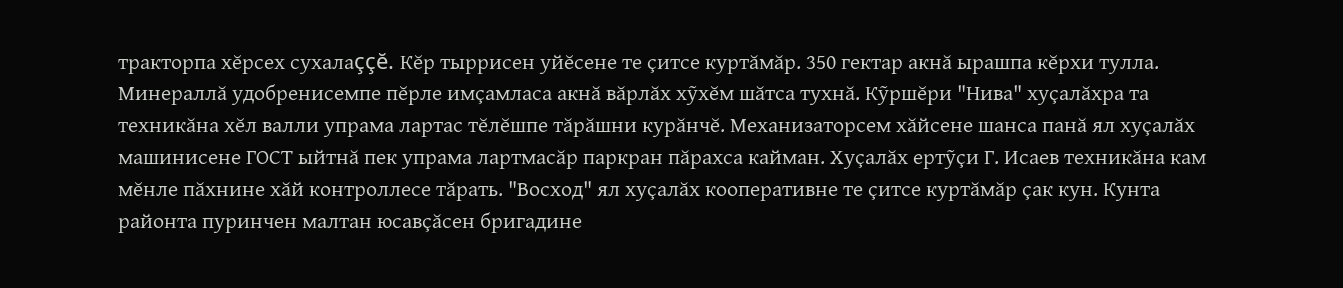тракторпа хĕрсех сухалаççĕ. Кĕр тыррисен уйĕсене те çитсе куртăмăр. 350 гектар акнă ырашпа кĕрхи тулла. Минераллă удобренисемпе пĕрле имçамласа акнă вăрлăх хỹхĕм шăтса тухнă. Кỹршĕри "Нива" хуçалăхра та техникăна хĕл валли упрама лартас тĕлĕшпе тăрăшни курăнчĕ. Механизаторсем хăйсене шанса панă ял хуçалăх машинисене ГОСТ ыйтнă пек упрама лартмасăр паркран пăрахса кайман. Хуçалăх ертỹçи Г. Исаев техникăна кам мĕнле пăхнине хăй контроллесе тăрать. "Восход" ял хуçалăх кооперативне те çитсе куртăмăр çак кун. Кунта районта пуринчен малтан юсавçăсен бригадине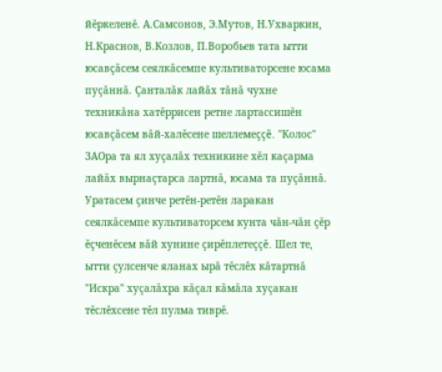йĕркеленĕ. А.Самсонов, Э.Мутов, Н.Ухваркин, Н.Краснов, В.Козлов, П.Воробьев тата ытти юсавçăсем сеялкăсемпе культиваторсене юсама пуçăннă. Çанталăк лайăх тăнă чухне техникăна хатĕррисен ретне лартассишĕн юсавçăсем вăй-халĕсене шеллемеççĕ. "Колос" ЗАОра та ял хуçалăх техникине хĕл каçарма лайăх вырнаçтарса лартнă, юсама та пуçăннă. Уратасем çинче ретĕн-ретĕн ларакан сеялкăсемпе культиваторсем кунта чăн-чăн çĕр ĕçченĕсем вăй хунине çирĕплетеççĕ. Шел те, ытти çулсенче яланах ырă тĕслĕх кăтартнă "Искра" хуçалăхра кăçал кăмăла хуçакан тĕслĕхсене тĕл пулма тиврĕ.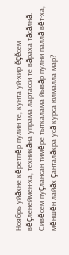Ноябрь уйăхне кĕретпĕр пулин те, кунта уй-хир ĕçĕсем вĕçленеймен-ха, техникăна упрама лартасси те вăраха тăсăлнă. Сивĕсем пуçлансан тимĕре тыткалама йывăр пулни паллă вĕт-ха, мĕншĕн лайăх çанталăкра усă курса юлмалла мар?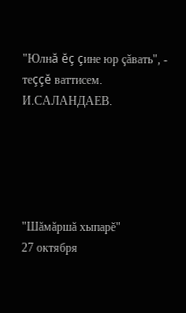"Юлнă ĕç çине юр çăвать", - теççĕ ваттисем. И.САЛАНДАЕВ.





"Шăмăршă хыпарĕ"
27 октября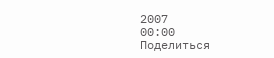2007
00:00
Поделиться